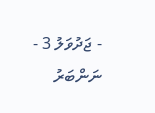- ޖަދުވަލު 3 - ނަންބަރު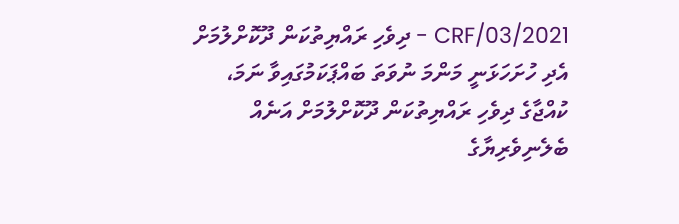CRF/03/2021 - ދިވެހި ރައްޔިތުކަން ދޫކޮށްލުމަށް އެދި ހުށަހަޅަނީ މަންމަ ނުވަތަ ބައްޕަކަމުގައިވާ ނަމަ، ކުއްޖާގެ ދިވެހި ރައްޔިތުކަން ދޫކޮށްލުމަށް އަނެއް ބެލެނިވެރިޔާގެ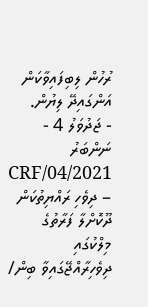ރުހުން ލިބިފައިވާކަން އަންގައިދޭ ލިޔުން.
- ޖަދުވަލު 4 - ނަންބަރު CRF/04/2021 – ދިވެހި ރައްޔިތުކަން ދޫކޮށްލާ ފަރާތުގެ މިލްކުގައި ދިވެހިރާއްޖޭގައިވާ ބިން/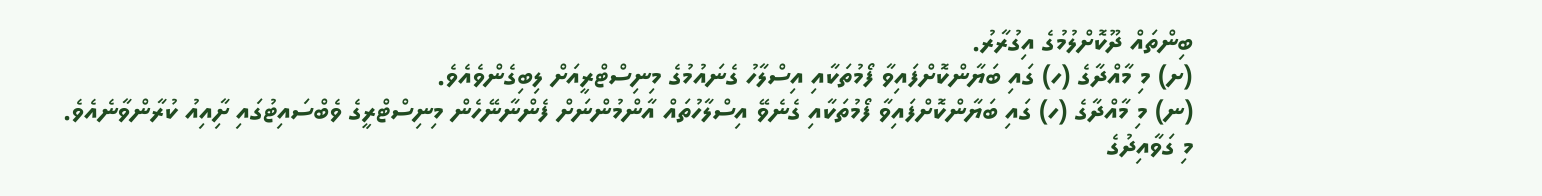ބިންތައް ދޫކޮށްލުމުގެ އިގުރާރު.
(ށ) މި މާއްދާގެ (ހ) ގައި ބަޔާންކޮށްފައިވާ ފޯމުތަކާއި އިސްލާހު ގެނައުމުގެ މިނިސްޓްރީއަށް ލިބިގެންވެއެވެ.
(ނ) މި މާއްދާގެ (ހ) ގައި ބަޔާންކޮށްފައިވާ ފޯމުތަކާއި ގެނެވޭ އިސްލާހުތައް އާންމުންނަށް ފެންނާނޭހެން މިނިސްޓްރީގެ ވެބްސައިޓުގައި ށިާއިއު ކުރާންވާނެއެވެ.
މި ގަވާއިދުގެ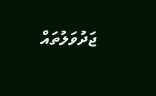ޖަދުވަލުތައް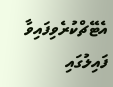އެޓޭޗްކުރެވިފައިވާ ފައިލުގައި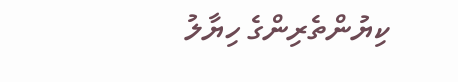ކިޔުންތެރިންގެ ހިޔާލު